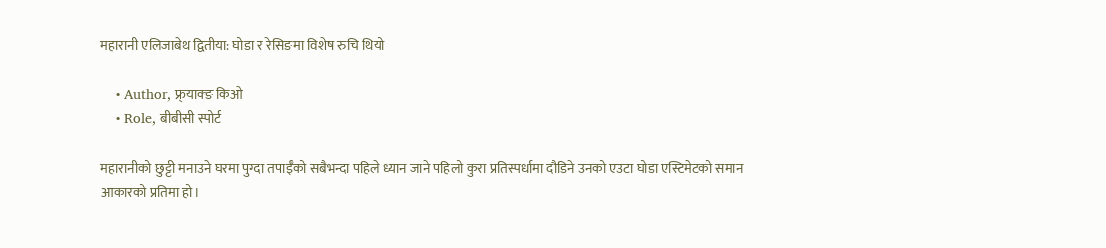महारानी एलिजाबेथ द्वितीया: घोडा र रेसिङमा विशेष रुचि थियो

    • Author, फ्र्याक्ङ किओ
    • Role, बीबीसी स्पोर्ट

महारानीको छुट्टी मनाउने घरमा पुग्दा तपाईँको सबैभन्दा पहिले ध्यान जाने पहिलो कुरा प्रतिस्पर्धामा दौडिने उनको एउटा घोडा एस्टिमेटको समान आकारको प्रतिमा हो।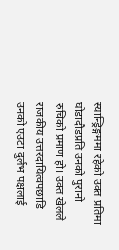स्यान्ड्रिङ्गममा रहेको उक्त प्रतिमा घोडादौडप्रति उनको पुरानो रुचिको प्रमाण हो। उक्त खेलले राजकीय उत्तरदायित्वपछाडि उनको एउटा दुर्लभ पक्षलाई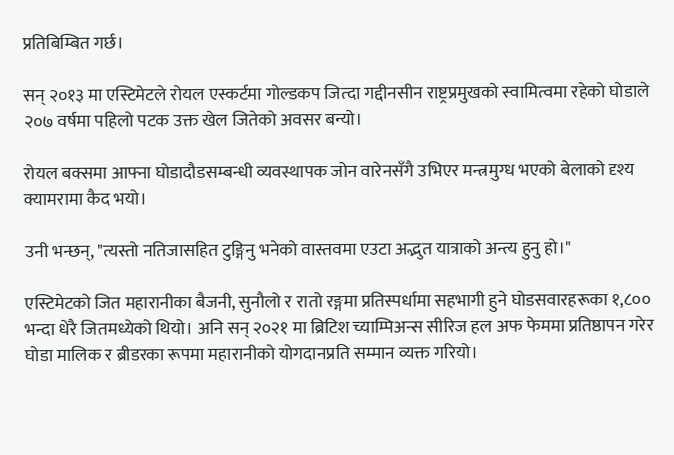प्रतिबिम्बित गर्छ।

सन् २०१३ मा एस्टिमेटले रोयल एस्कर्टमा गोल्डकप जित्दा गद्दीनसीन राष्ट्रप्रमुखको स्वामित्वमा रहेको घोडाले २०७ वर्षमा पहिलो पटक उक्त खेल जितेको अवसर बन्यो।

रोयल बक्समा आफ्ना घोडादौडसम्बन्धी व्यवस्थापक जोन वारेनसँगै उभिएर मन्त्रमुग्ध भएको बेलाको दृश्य क्यामरामा कैद भयो।

उनी भन्छन्, "त्यस्तो नतिजासहित टुङ्गिनु भनेको वास्तवमा एउटा अद्भुत यात्राको अन्त्य हुनु हो।"

एस्टिमेटको जित महारानीका बैजनी, सुनौलो र रातो रङ्गमा प्रतिस्पर्धामा सहभागी हुने घोडसवारहरूका १,८०० भन्दा धेरै जितमध्येको थियो। अनि सन् २०२१ मा ब्रिटिश च्याम्पिअन्स सीरिज हल अफ फेममा प्रतिष्ठापन गरेर घोडा मालिक र ब्रीडरका रूपमा महारानीको योगदानप्रति सम्मान व्यक्त गरियो।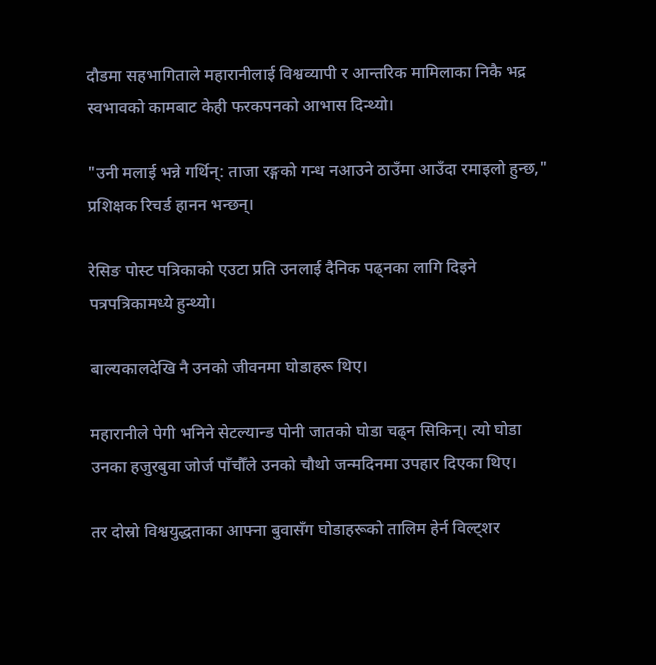दौडमा सहभागिताले महारानीलाई विश्वव्यापी र आन्तरिक मामिलाका निकै भद्र स्वभावको कामबाट केही फरकपनको आभास दिन्थ्यो।

"उनी मलाई भन्ने गर्थिन्: ताजा रङ्गको गन्ध नआउने ठाउँमा आउँदा रमाइलो हुन्छ," प्रशिक्षक रिचर्ड हानन भन्छन्।

रेसिङ पोस्ट पत्रिकाको एउटा प्रति उनलाई दैनिक पढ्नका लागि दिइने पत्रपत्रिकामध्ये हुन्थ्यो।

बाल्यकालदेखि नै उनको जीवनमा घोडाहरू थिए।

महारानीले पेगी भनिने सेटल्यान्ड पोनी जातको घोडा चढ्न सिकिन्। त्यो घोडा उनका हजुरबुवा जोर्ज पाँचौँले उनको चौथो जन्मदिनमा उपहार दिएका थिए।

तर दोस्रो विश्वयुद्धताका आफ्ना बुवासँग घोडाहरूको तालिम हेर्न विल्ट्शर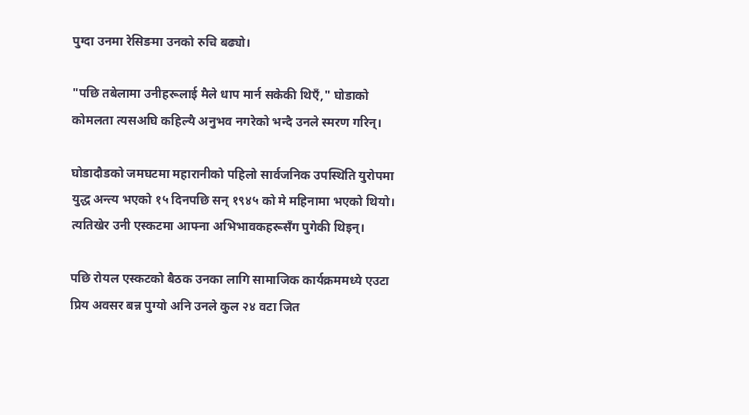पुग्दा उनमा रेसिङमा उनको रुचि बढ्यो।

"पछि तबेलामा उनीहरूलाई मैले धाप मार्न सकेकी थिएँ," घोडाको कोमलता त्यसअघि कहिल्यै अनुभव नगरेको भन्दै उनले स्मरण गरिन्।

घोडादौडको जमघटमा महारानीको पहिलो सार्वजनिक उपस्थिति युरोपमा युद्ध अन्त्य भएको १५ दिनपछि सन् १९४५ को मे महिनामा भएको थियो। त्यतिखेर उनी एस्कटमा आफ्ना अभिभावकहरूसँग पुगेकी थिइन्।

पछि रोयल एस्कटको बैठक उनका लागि सामाजिक कार्यक्रममध्ये एउटा प्रिय अवसर बन्न पुग्यो अनि उनले कुल २४ वटा जित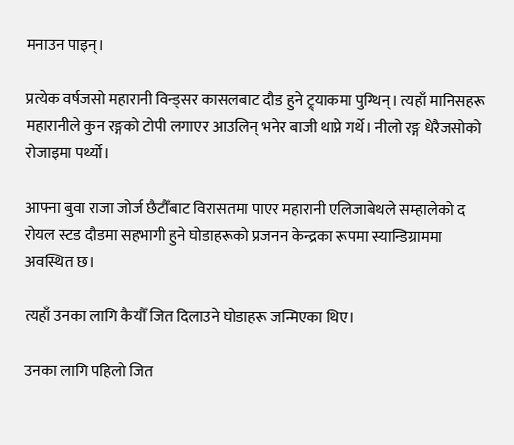मनाउन पाइन्।

प्रत्येक वर्षजसो महारानी विन्ड्सर कासलबाट दौड हुने ट्र्याकमा पुग्थिन्। त्यहाँ मानिसहरू महारानीले कुन रङ्गको टोपी लगाएर आउलिन् भनेर बाजी थाप्ने गर्थे। नीलो रङ्ग धेरैजसोको रोजाइमा पर्थ्यो।

आफ्ना बुवा राजा जोर्ज छैटौँबाट विरासतमा पाएर महारानी एलिजाबेथले सम्हालेको द रोयल स्टड दौडमा सहभागी हुने घोडाहरूको प्रजनन केन्द्रका रूपमा स्यान्डिग्राममा अवस्थित छ।

त्यहाँ उनका लागि कैयौँ जित दिलाउने घोडाहरू जन्मिएका थिए।

उनका लागि पहिलो जित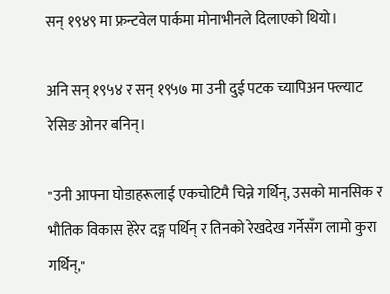सन् १९४९ मा फ्रन्टवेल पार्कमा मोनाभीनले दिलाएको थियो।

अनि सन् १९५४ र सन् १९५७ मा उनी दुई पटक च्यापिअन फ्ल्याट रेसिङ ओनर बनिन्।

"उनी आफ्ना घोडाहरूलाई एकचोटिमै चिन्ने गर्थिन्, उसको मानसिक र भौतिक विकास हेरेर दङ्ग पर्थिन् र तिनको रेखदेख गर्नेसँग लामो कुरा गर्थिन्,"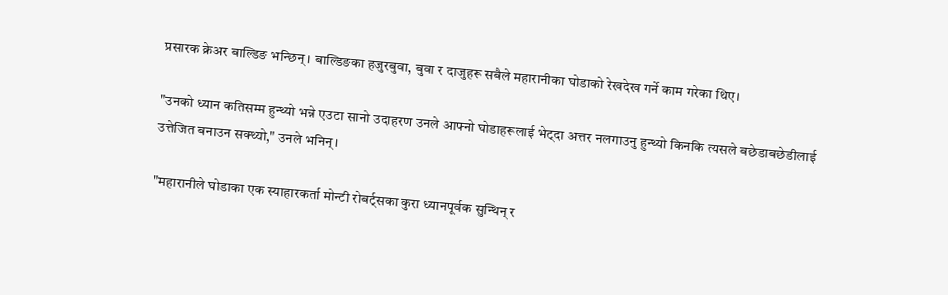प्रसारक क्रेअर बाल्डिङ भन्छिन्। बाल्डिङका हजुरबुवा, बुवा र दाजुहरू सबैले महारानीका घोडाको रेखदेख गर्ने काम गरेका थिए।

"उनको ध्यान कतिसम्म हुन्थ्यो भन्ने एउटा सानो उदाहरण उनले आफ्नो घोडाहरूलाई भेट्दा अत्तर नलगाउनु हुन्थ्यो किनकि त्यसले बछेडाबछेडीलाई उत्तेजित बनाउन सक्थ्यो," उनले भनिन्।

"महारानीले घोडाका एक स्याहारकर्ता मोन्टी रोबर्ट्सका कुरा ध्यानपूर्वक सुन्थिन् र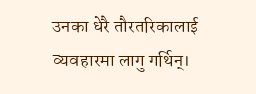उनका धेरै तौरतरिकालाई व्यवहारमा लागु गर्थिन्।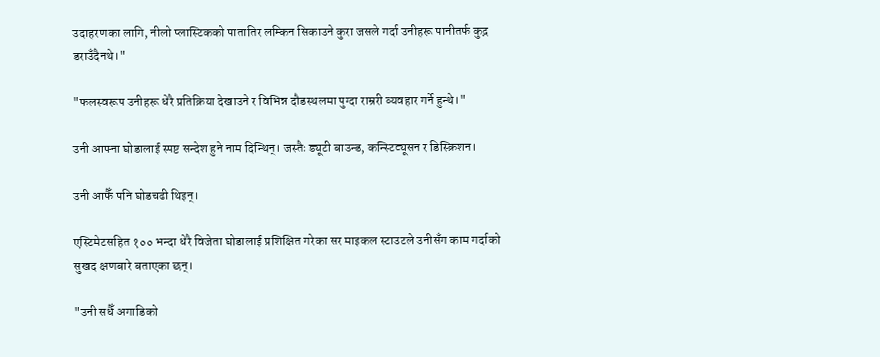उदाहरणका लागि, नीलो प्लास्टिकको पातातिर लम्किन सिकाउने कुरा जसले गर्दा उनीहरू पानीतर्फ कुद्न डराउँदैनथे।"

"फलस्वरूप उनीहरू धेरै प्रतिक्रिया देखाउने र विभिन्न दौडस्थलमा पुग्दा राम्ररी व्यवहार गर्ने हुन्थे।"

उनी आफ्ना घोडालाई स्पष्ट सन्देश हुने नाम दिन्थिन्। जस्तैः ड्यूटी बाउन्ड, कन्स्टिट्यूसन र डिस्क्रिशन।

उनी आफैँ पनि घोडचढी थिइन्।

एस्टिमेटसहित १०० भन्दा धेरै विजेता घोडालाई प्रशिक्षित गरेका सर माइकल स्टाउटले उनीसँग काम गर्दाको सुखद क्षणबारे बताएका छन्।

"उनी सधैँ अगाडिको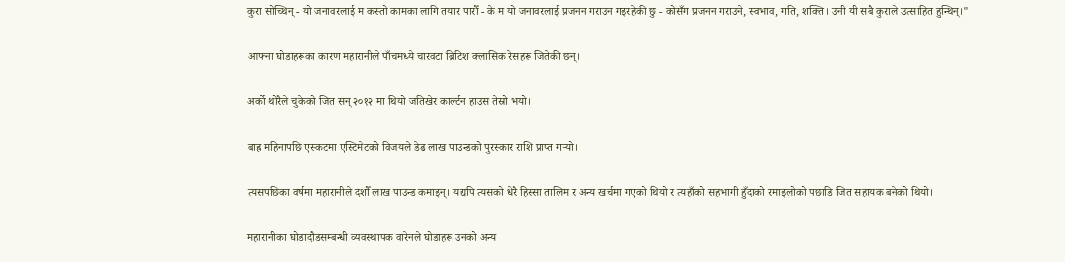कुरा सोच्थिन् - यो जनावरलाई म कस्तो कामका लागि तयार पारौँ - के म यो जनावरलाई प्रजनन गराउन गइरहेकी छु - कोसँग प्रजनन गराउने, स्वभाव, गति, शक्ति। उनी यी सबै कुराले उत्साहित हुन्थिन्।"

आफ्ना घोडाहरूका कारण महारानीले पाँचमध्ये चारवटा ब्रिटिश क्लासिक रेसहरू जितेकी छन्।

अर्को थोरैले चुकेको जित सन् २०१२ मा थियो जतिखेर कार्ल्टन हाउस तेस्रो भयो।

बाह्र महिनापछि एस्कटमा एस्टिमेटको विजयले डेढ लाख पाउन्डको पुरस्कार राशि प्राप्त गर्‍यो।

त्यसपछिका वर्षमा महारानीले दशौँ लाख पाउन्ड कमाइन्। यद्यपि त्यसको धेरै हिस्सा तालिम र अन्य खर्चमा गएको थियो र त्यहाँको सहभागी हुँदाको रमाइलोको पछाडि जित सहायक बनेको थियो।

महारानीका घोडादौडसम्बन्धी व्यवस्थापक वारेनले घोडाहरू उनको अन्य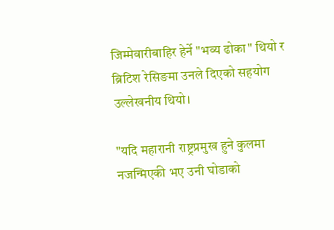जिम्मेवारीबाहिर हेर्ने "भव्य ढोका" थियो र ब्रिटिश रेसिङमा उनले दिएको सहयोग उल्लेखनीय थियो।

"यदि महारानी राष्ट्रप्रमुख हुने कुलमा नजन्मिएकी भए उनी घोडाको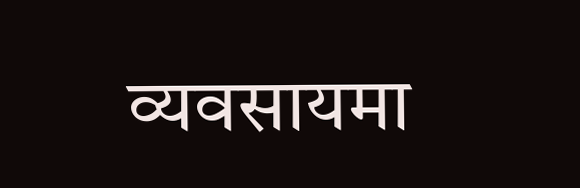व्यवसायमा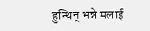हुन्थिन् भन्ने मलाई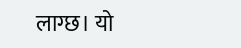लाग्छ। यो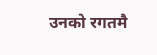उनको रगतमै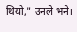थियो," उनले भने।